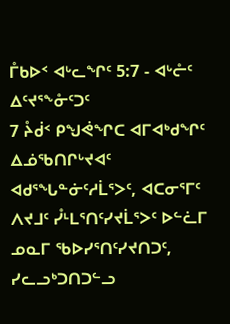ᒤᑲᐅᑉ ᐊᒡᓚᖏᑦ 5:7 - ᐊᒡᓔᑦ ᐃᑦᔪᕐᖕᓁᑦᑐᑦ
7 ᔧᑰᑉ ᑭᖑᕚᖏᑕ ᐊᒥᐊᒃᑯᖏᑦ ᐃᓅᖃᑎᒋᒡᔪᐊᑦ ᐊᑯᕐᖓᓐᓃᑦᓱᒫᕐᐳᑦ, ᐊᑕᓂᕐᒥᑦ ᐱᔪᒧᑦ ᓮᒻᒪᕐᑎᑦᓯᔪᒫᕐᐳᑦ ᐅᓪᓛᒥ ᓄᓇᒥ ᖃᐅᓯᕐᑎᑦᓯᔪᑎᑐᑦ, ᓯᓚᓗᒃᑐᑎᑐᓪᓗ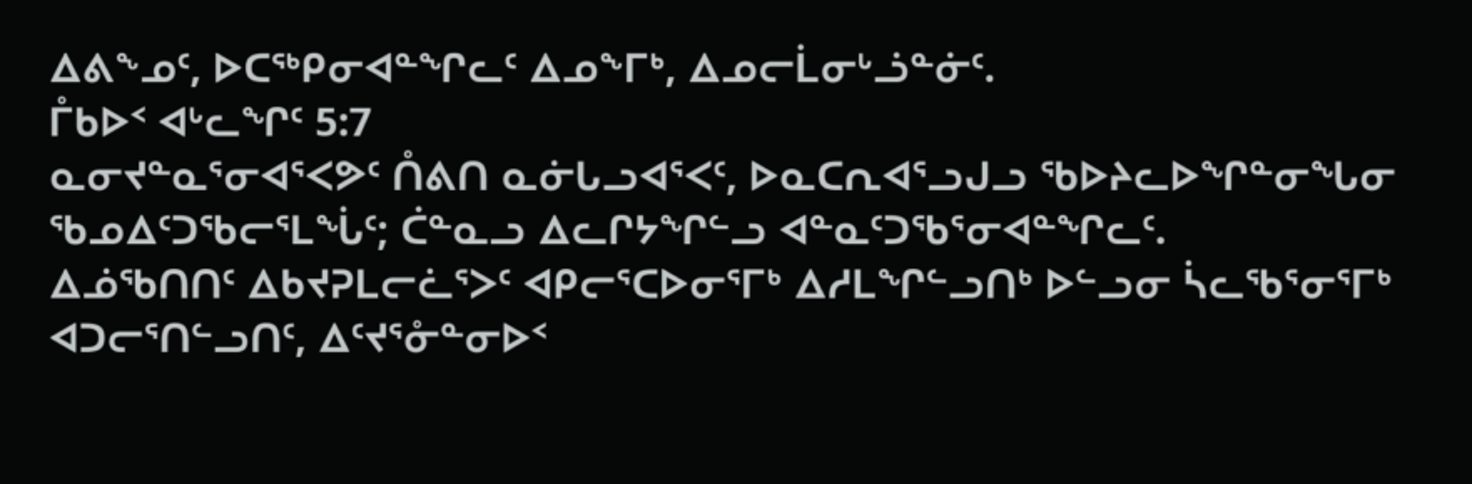ᐃᕕᖕᓄᑦ, ᐅᑕᖅᑭᓂᐊᓐᖏᓚᑦ ᐃᓄᖕᒥᒃ, ᐃᓄᓕᒫᓂᒡᓘᓐᓃᑦ.
ᒤᑲᐅᑉ ᐊᒡᓚᖏᑦ 5:7
ᓇᓂᔪᓐᓇᕐᓂᐊᕐᐸᕗᑦ ᑍᕕᑎ ᓇᓃᒐᓗᐊᕐᐸᑦ, ᐅᓇᑕᕆᐊᕐᓗᒍᓗ ᖃᐅᔨᓚᐅᖏᓐᓂᖓᓂ ᖃᓄᐃᑦᑐᖃᓕᕐᒪᖔᑦ; ᑖᓐᓇᓗ ᐃᓚᒋᔭᖏᓪᓗ ᐊᓐᓇᑦᑐᖃᕐᓂᐊᓐᖏᓚᑦ.
ᐃᓅᖃᑎᑎᑦ ᐃᑲᔪᕈᒪᓕᓛᕐᐳᑦ ᐊᑭᓕᕐᑕᐅᓂᕐᒥᒃ ᐃᓱᒪᖏᓪᓗᑎᒃ ᐅᓪᓗᓂ ᓵᓚᖃᕐᓂᕐᒥᒃ ᐊᑐᓕᕐᑎᓪᓗᑎᑦ, ᐃᑦᔪᕐᓁᓐᓂᐅᑉ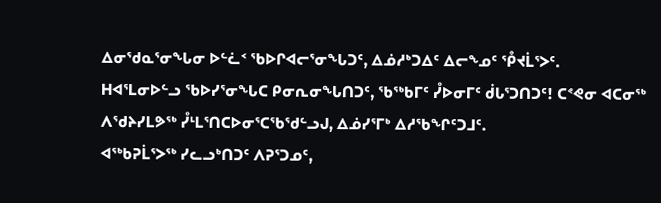ᐃᓂᖁᓇᕐᓂᖓᓂ ᐅᓪᓛᑉ ᖃᐅᒋᐊᓕᕐᓂᖓᑐᑦ, ᐃᓅᓱᒃᑐᐃᑦ ᐃᓕᖕᓄᑦ ᕾᔪᒫᕐᐳᑦ.
ᕼᐊᕐᒪᓂᐅᓪᓗ ᖃᐅᓯᕐᓂᖓᑕ ᑭᓂᕆᓂᖓᑎᑐᑦ, ᖃᖅᑲᒥᑦ ᓮᐅᓂᒥᑦ ᑰᒐᕐᑐᑎᑐᑦ! ᑕᕝᕙᓂ ᐊᑕᓂᖅ ᐱᖁᔨᓯᒪᕗᖅ ᓮᒻᒪᕐᑎᑕᐅᓂᕐᑕᖃᖁᓪᓗᒍ, ᐃᓅᓯᕐᒥᒃ ᐃᓱᖃᖏᑦᑐᒧᑦ.
ᐊᖅᑲᕈᒫᕐᐳᖅ ᓯᓚᓗᒃᑎᑐᑦ ᐱᕈᕐᑐᓄᑦ,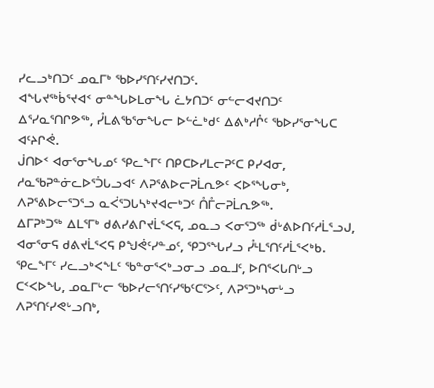ᓯᓚᓗᒃᑎᑐᑦ ᓄᓇᒥᒃ ᖃᐅᓯᕐᑎᑦᓯᔪᑎᑐᑦ.
ᐊᖓᔪᖅᑳᕐᔪᐊᑉ ᓂᓐᖓᐅᒪᓂᖓ ᓛᔭᑎᑐᑦ ᓂᓪᓕᐊᔪᑎᑐᑦ ᐃᕐᓯᓇᕐᑎᒋᕗᖅ, ᓮᒪᕕᖃᕐᓂᖓᓕ ᐅᓪᓛᒃᑯᑦ ᐃᕕᒃᓱᒊᑦ ᖃᐅᓯᕐᓂᖓᑕ ᐊᑦᔨᒋᕚ.
ᒎᑎᐅᑉ ᐊᓂᕐᓂᖓᓄᑦ ᕿᓚᖕᒥᑦ ᑎᑭᑕᐅᓯᒪᓕᕈᑦᑕ ᑭᓯᐊᓂ, ᓱᓇᖃᕈᓐᓃᓚᐅᕐᑑᒐᓗᐊᑦ ᐱᕈᕐᕕᐅᓕᕈᒫᕆᕗᑦ ᐸᐅᕐᖓᓂᒃ, ᐱᕈᕐᕕᐅᓕᕐᑐᕐᓗ ᓇᐹᕐᑐᒐᓴᒃᔪᐊᓕᒃᑐᑦ ᑍᒤᓕᕈᒫᕆᕗᖅ.
ᐃᒥᕈᒃᑐᖅ ᐃᒪᕐᒥᒃ ᑯᕕᓯᕕᒋᔪᒫᕐᐸᕋ, ᓄᓇᓗ ᐸᓂᕐᑐᖅ ᑰᒡᕕᐅᑎᑦᓱᒫᕐᓗᒍ, ᐊᓂᕐᓂᕋ ᑯᕕᔪᒫᕐᐸᕋ ᑭᖑᕚᑦᓯᓐᓄᑦ, ᕿᑐᕐᖓᓯᓗ ᓮᒻᒪᕐᑎᑦᓱᒫᕐᐸᒃᑲ.
ᕿᓚᖕᒥᑦ ᓯᓚᓗᒃᐸᖕᒪᑦ ᖃᓐᓂᕐᐸᒃᓗᓂᓗ ᓄᓇᒧᑦ, ᐅᑎᕐᐸᒐᑎᒡᓗ ᑕᑉᐸᐅᖓ, ᓄᓇᒥᒡᓕ ᖃᐅᓯᓕᕐᑎᑦᓯᖃᑦᑕᕐᐳᑦ, ᐱᕈᕐᑐᒃᓴᓂᒡᓗ ᐱᕈᕐᑎᑦᓯᕙᒡᓗᑎᒃ,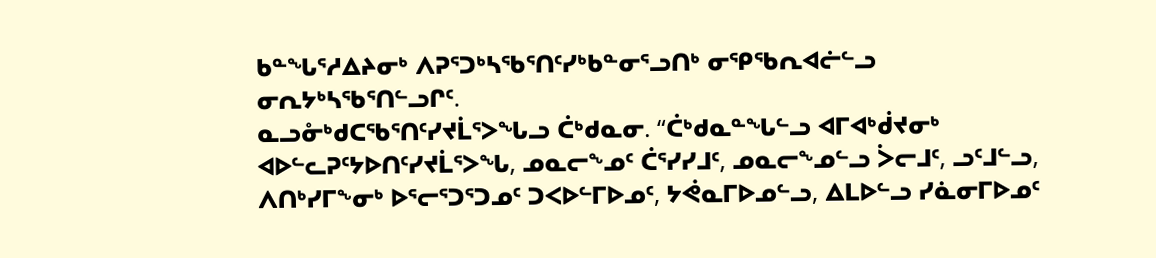ᑲᓐᖓᕐᓱᐃᔨᓂᒃ ᐱᕈᕐᑐᒃᓴᖃᕐᑎᑦᓯᒃᑲᓐᓂᕐᓗᑎᒃ ᓂᕿᖃᕆᐊᓖᓪᓗ ᓂᕆᔭᒃᓴᖃᕐᑎᓪᓗᒋᑦ.
ᓇᓗᓁᒃᑯᑕᖃᕐᑎᑦᓯᔪᒫᕐᐳᖓᓗ ᑖᒃᑯᓇᓂ. “ᑖᒃᑯᓇᓐᖓᓪᓗ ᐊᒥᐊᒃᑰᔪᓂᒃ ᐊᐅᓪᓚᕈᑦᔭᐅᑎᑦᓯᔪᒫᕐᐳᖓ, ᓄᓇᓕᖕᓄᑦ ᑖᕐᓯᓯᒧᑦ, ᓄᓇᓕᖕᓄᓪᓗ ᐴᓕᒧᑦ, ᓗᑦᒧᓪᓗ, ᐱᑎᒃᓯᒥᖕᓂᒃ ᐅᕐᓕᕐᑐᕐᑐᓄᑦ ᑐᐸᐅᓪᒥᐅᓄᑦ, ᔭᕚᓇᒥᐅᓄᓪᓗ, ᐃᒪᐅᓪᓗ ᓯᓈᓂᒥᐅᓄᑦ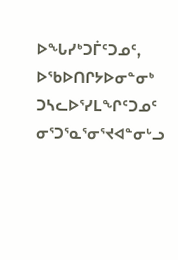ᐅᖓᓯᒃᑐᒦᑦᑐᓄᑦ, ᐅᖃᐅᑎᒋᔭᐅᓂᓐᓂᒃ ᑐᓴᓚᐅᕐᓯᒪᖏᑦᑐᓄᑦ ᓂᕐᑐᕐᓇᕐᓂᕐᔪᐊᓐᓂᒡᓗ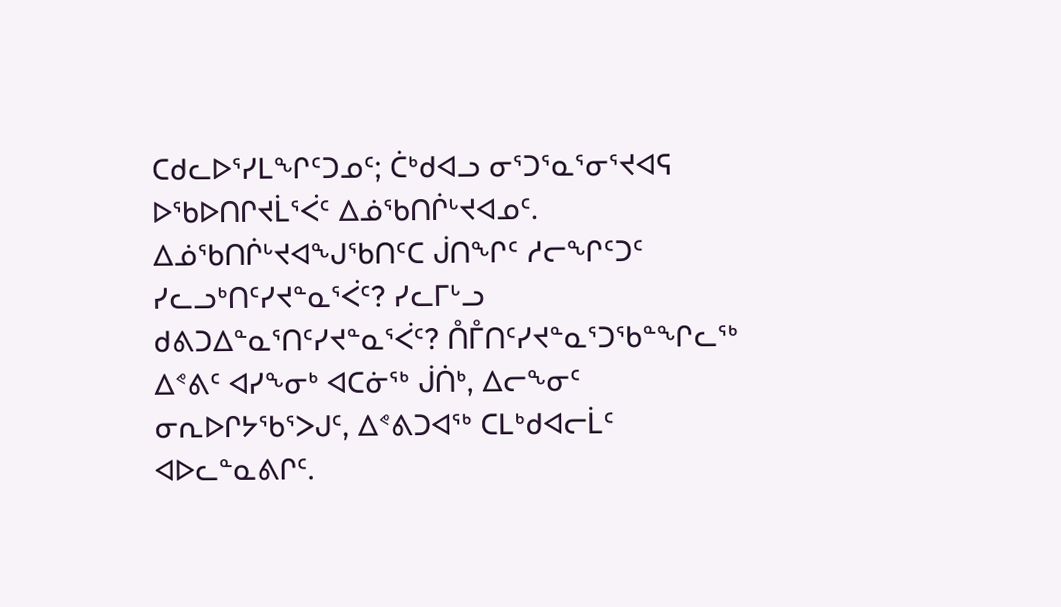ᑕᑯᓚᐅᕐᓯᒪᖏᑦᑐᓄᑦ; ᑖᒃᑯᐊᓗ ᓂᕐᑐᕐᓇᕐᓂᕐᔪᐊᕋ ᐅᖃᐅᑎᒋᔪᒫᕐᐹᑦ ᐃᓅᖃᑎᒌᒡᔪᐊᓄᑦ.
ᐃᓅᖃᑎᒌᒡᔪᐊᖑᖃᑎᑦᑕ ᒎᑎᖏᑦ ᓱᓕᖏᑦᑐᑦ ᓯᓚᓗᒃᑎᑦᓯᔪᓐᓇᕐᐹᑦ? ᓯᓚᒥᒡᓗ ᑯᕕᑐᐃᓐᓇᕐᑎᑦᓯᔪᓐᓇᕐᐹᑦ? ᑍᒤᑎᑦᓯᔪᓐᓇᕐᑐᖃᓐᖏᓚᖅ ᐃᕝᕕᑦ ᐊᓯᖕᓂᒃ ᐊᑕᓃᖅ ᒎᑏᒃ, ᐃᓕᖕᓂᑦ ᓂᕆᐅᒋᔭᖃᕐᐳᒍᑦ, ᐃᕝᕕᑐᐊᖅ ᑕᒪᒃᑯᐊᓕᒫᑦ ᐊᐅᓚᓐᓇᕕᒋᑦ.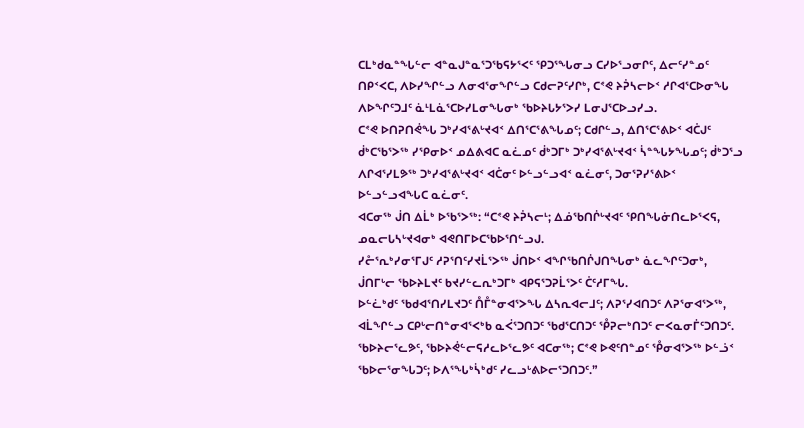ᑕᒪᒃᑯᓇᓐᖓᓪᓕ ᐊᓐᓇᒍᓐᓇᕐᑐᖃᕋᔭᕐᐸᑦ ᕿᑐᕐᖓᓂᓗ ᑕᓯᐅᕐᓗᓂᒋᑦ, ᐃᓕᑦᓯᓐᓄᑦ ᑎᑭᑉᐸᑕ, ᐱᐅᓯᖏᓪᓗ ᐱᓂᐊᕐᓂᖏᓪᓗ ᑕᑯᓕᕈᑦᓯᒋᒃ, ᑕᕝᕙ ᔨᕉᓴᓕᐅᑉ ᓱᒋᐊᕐᑕᐅᓂᖓ ᐱᐅᖏᑦᑐᒧᑦ ᓈᒻᒪᓈᕐᑕᐅᓯᒪᓂᖓᓂᒃ ᖃᐅᔨᒐᔭᕐᐳᓯ ᒪᓂᒍᕐᑕᐅᓗᓯᓗ.
ᑕᕝᕙ ᐅᑎᕈᑎᕚᖓ ᑐᒃᓯᐊᕐᕕᒡᔪᐊᑉ ᐃᑎᕐᑕᕐᕕᖓᓄᑦ; ᑕᑯᒋᓪᓗ, ᐃᑎᕐᑕᕐᕕᐅᑉ ᐊᑖᒍᑦ ᑰᒃᑕᖃᕐᐳᖅ ᓯᕿᓂᐅᑉ ᓄᐃᕕᐊᑕ ᓇᓛᓄᑦ ᑰᒃᑐᒥᒃ ᑐᒃᓯᐊᕐᕕᒡᔪᐊᑉ ᓵᓐᖓᔭᖓᓄᑦ; ᑰᒃᑐᕐᓗ ᐱᒋᐊᕐᓯᒪᕗᖅ ᑐᒃᓯᐊᕐᕕᒡᔪᐊᑉ ᐊᑖᓂᑦ ᐅᓪᓗᓪᓗᐊᑉ ᓇᓛᓂᑦ, ᑐᓂᕐᕈᓯᕐᕕᐅᑉ ᐅᓪᓗᓪᓗᐊᖓᑕ ᓇᓛᓂᑦ.
ᐊᑕᓂᖅ ᒎᑎ ᐃᒫᒃ ᐅᖃᕐᐳᖅ: “ᑕᕝᕙ ᔨᕉᓴᓕᒻ; ᐃᓅᖃᑎᒌᒡᔪᐊᑦ ᕿᑎᖓᓃᑎᓚᐅᕐᐸᕋ, ᓄᓇᓕᒐᓴᒡᔪᐊᓂᒃ ᐊᕙᑎᒥᐅᑕᖃᐅᕐᑎᓪᓗᒍ.
ᓯᓔᕐᕆᒃᓯᓂᕐᒥᒍᑦ ᓱᕈᕐᑎᑦᓯᔪᒫᕐᐳᖅ ᒎᑎᐅᑉ ᐊᖏᖃᑎᒌᒍᑎᖓᓂᒃ ᓈᓚᖏᑦᑐᓂᒃ, ᒎᑎᒥᒡᓕ ᖃᐅᔨᒪᔪᑦ ᑲᔪᓯᓪᓚᕆᒃᑐᒥᒃ ᐊᑭᕋᕐᑐᕈᒫᕐᐳᑦ ᑖᑦᓱᒥᖓ.
ᐅᓪᓛᒃᑯᑦ ᖃᑯᐊᕐᑎᓯᒪᔪᑐᑦ ᑍᒤᓐᓂᐊᕐᐳᖓ ᐃᓴᕆᐊᓕᒧᑦ; ᐱᕈᕐᓯᐊᑎᑐᑦ ᐱᕈᕐᓂᐊᕐᐳᖅ, ᐊᒫᖏᓪᓗ ᑕᑭᒡᓕᑎᓐᓂᐊᕐᐸᒃᑲ ᓇᐹᕐᑐᑎᑐᑦ ᖃᑯᕐᑕᑎᑐᑦ ᕾᕈᓕᒃᑎᑐᑦ ᓕᐸᓇᓂᒦᑦᑐᑎᑐᑦ.
ᖃᐅᔨᓕᕐᓚᕗᑦ, ᖃᐅᔨᕚᓪᓕᕋᓱᓚᐅᕐᓚᕗᑦ ᐊᑕᓂᖅ; ᑕᕝᕙ ᐅᕙᑦᑎᓐᓄᑦ ᕾᓂᐊᕐᐳᖅ ᐅᓪᓘᑉ ᖃᐅᓕᕐᓂᖓᑐᑦ; ᐅᐱᕐᖓᒃᓵᒃᑯᑦ ᓯᓚᓗᒡᕕᐅᓕᕐᑐᑎᑐᑦ.”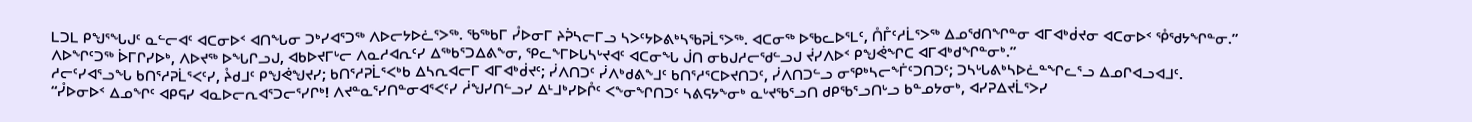ᒪᑐᒪ ᑭᖑᕐᖓᒍᑦ ᓇᓪᓕᐊᑦ ᐊᑕᓂᐅᑉ ᐊᑎᖓᓂ ᑐᒃᓯᐊᕐᑐᖅ ᐱᐅᓕᔭᐅᓛᕐᐳᖅ. ᖃᖅᑲᒥ ᓮᐅᓂᒥ ᔨᕉᓴᓕᒥᓗ ᓴᐳᑦᔭᐅᕕᒃᓴᖃᕈᒫᕐᐳᖅ. ᐊᑕᓂᖅ ᐅᖃᓚᐅᕐᒪᑦ, ᑍᒤᑦᓱᒫᕐᐳᖅ ᐃᓄᖁᑎᖏᓐᓂ ᐊᒥᐊᒃᑰᔪᓂ ᐊᑕᓂᐅᑉ ᕾᖁᔭᖏᓐᓂ.”
ᐱᐅᖏᑦᑐᖅ ᐆᒥᒋᓯᐅᒃ, ᐱᐅᔪᖅ ᐅᖓᒋᓗᒍ, ᐊᑲᐅᔪᒥᒡᓕ ᐱᓇᓱᐊᕆᑦᓯ ᐃᖅᑲᕐᑐᐃᕕᖕᓂ, ᕿᓚᖕᒥᐅᒐᓴᒡᔪᐊᑦ ᐊᑕᓂᖓ ᒎᑎ ᓂᑲᒍᓱᓕᖁᓪᓗᒍ ᔫᓯᐱᐅᑉ ᑭᖑᕚᖏᑕ ᐊᒥᐊᒃᑯᖏᓐᓂᒃ.”
ᓱᓕᑦᓯᐊᕐᓗᖓ ᑲᑎᕐᓱᕈᒫᕐᐸᑦᓯ, ᔧᑯᒧᑦ ᑭᖑᕚᖑᔪᓯ; ᑲᑎᕐᓱᕈᒫᕐᐸᒃᑲ ᐃᓴᕆᐊᓕᒥ ᐊᒥᐊᒃᑰᔪᑦ; ᓰᐱᑎᑐᑦ ᓰᐱᒃᑯᕕᖕᒧᑦ ᑲᑎᕐᓱᕐᑕᐅᔪᑎᑐᑦ, ᓰᐱᑎᑐᓪᓗ ᓂᕿᒃᓴᓕᖕᒦᑦᑐᑎᑐᑦ; ᑐᓴᒡᒐᕕᒃᓴᐅᓛᓐᖏᓚᕐᓗ ᐃᓄᒋᐊᓗᐊᒧᑦ.
“ᓮᐅᓂᐅᑉ ᐃᓄᖏᑦ ᐊᑭᕋᓯ ᐊᓇᐅᓕᕆᐊᕐᑐᓕᕐᓯᒋᒃ! ᐱᔪᓐᓇᕐᓯᑎᓐᓂᐊᕐᐸᑦᓯ ᓲᖑᓯᑎᓪᓗᓯ ᐃᒻᒧᒃᓯᐅᒊᑦ ᐸᖕᓂᖏᑎᑐᑦ ᓴᕕᕋᔭᖕᓂᒃ ᓇᒡᔪᖃᕐᓗᑎ ᑯᑭᖃᕐᓗᑎᒡᓗ ᑲᓐᓄᔭᓂᒃ, ᐊᓯᕈᐃᔪᒫᕐᐳᓯ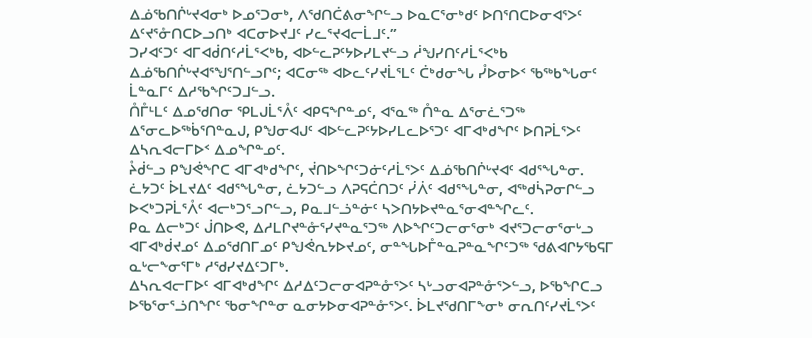ᐃᓅᖃᑎᒌᒡᔪᐊᓂᒃ ᐅᓄᕐᑐᓂᒃ, ᐱᖁᑎᑖᕕᓂᖏᓪᓗ ᐅᓇᑕᕐᓂᒃᑯᑦ ᐅᑎᕐᑎᑕᐅᓂᐊᕐᐳᑦ ᐃᑦᔪᕐᓁᑎᑕᐅᓗᑎᒃ ᐊᑕᓂᐅᔪᒧᑦ ᓯᓚᕐᔪᐊᓕᒫᒧᑦ.”
ᑐᓯᐊᑦᑐᑦ ᐊᒥᐊᑰᑎᑦᓱᒫᕐᐸᒃᑲ, ᐊᐅᓪᓚᕈᑦᔭᐅᓯᒪᔪᓪᓗ ᓲᖑᓯᑎᑦᓱᒫᕐᐸᒃᑲ ᐃᓅᖃᑎᒌᒡᔪᐊᕐᖑᕐᑎᓪᓗᒋᑦ; ᐊᑕᓂᖅ ᐊᐅᓚᑦᓯᔪᒫᕐᒪᑦ ᑖᒃᑯᓂᖓ ᓮᐅᓂᐅᑉ ᖃᖅᑲᖓᓂᑦ ᒫᓐᓇᒥᑦ ᐃᓱᖃᖏᑦᑐᒧᓪᓗ.
ᑍᒤᒻᒪᑦ ᐃᓄᖁᑎᓂ ᕿᒪᒍᒫᕐᐰᑦ ᐊᑭᕋᖏᓐᓄᑦ, ᐊᕐᓇᖅ ᑍᓐᓇ ᐃᕐᓂᓛᕐᑐᖅ ᐃᕐᓂᓚᐅᖅᑳᕐᑎᓐᓇᒍ, ᑭᖑᓂᐊᒍᑦ ᐊᐅᓪᓚᕈᑦᔭᐅᓯᒪᓚᐅᕐᑐᑦ ᐊᒥᐊᒃᑯᖏᑦ ᐅᑎᕈᒫᕐᐳᑦ ᐃᓴᕆᐊᓕᒥᐅᑉ ᐃᓄᖏᓐᓄᑦ.
ᔧᑰᓪᓗ ᑭᖑᕚᖏᑕ ᐊᒥᐊᒃᑯᖏᑦ, ᔫᑎᐅᖏᑦᑐᓃᑦᓱᒫᕐᐳᑦ ᐃᓅᖃᑎᒌᒡᔪᐊᑦ ᐊᑯᕐᖓᓐᓂ. ᓛᔭᑐᑦ ᐆᒪᔪᐃᑦ ᐊᑯᕐᖓᓐᓂ, ᓛᔭᑐᓪᓗ ᐱᕈᕋᑖᑎᑐᑦ ᓰᐲᑦ ᐊᑯᕐᖓᓐᓂ, ᐊᖅᑯᓵᕈᓂᒋᓪᓗ ᐅᐸᒃᑐᕈᒫᕐᐰᑦ ᐊᓕᒃᑐᕐᓗᒋᓪᓗ, ᑭᓇᒧᓪᓘᓐᓃᑦ ᓴᐳᑎᔭᐅᔪᓐᓇᕐᓂᐊᓐᖏᓚᑦ.
ᑭᓇ ᐃᓕᒃᑐᑦ ᒎᑎᐅᕙ, ᐃᓱᒪᒋᔪᓐᓁᕐᓯᔪᓐᓇᕐᑐᖅ ᐱᐅᖏᑦᑐᓕᓂᕐᓂᒃ ᐊᔪᕐᑐᓕᓂᕐᓂᒡᓗ ᐊᒥᐊᒃᑰᔪᓄᑦ ᐃᓄᖁᑎᒥᓄᑦ ᑭᖑᕚᕆᔭᐅᔪᓄᑦ, ᓂᓐᖓᐅᒤᓐᓇᕈᓐᓇᖏᑦᑐᖅ ᖁᕕᐊᒋᔭᖃᕋᒥ ᓇᒡᓕᖕᓂᕐᒥᒃ ᓱᖁᓯᔪᐃᑦᑐᒥᒃ.
ᐃᓴᕆᐊᓕᒥᐅᑦ ᐊᒥᐊᒃᑯᖏᑦ ᐃᓱᐃᑦᑐᓕᓂᐊᕈᓐᓁᕐᐳᑦ ᓴᒡᓗᓂᐊᕈᓐᓁᕐᐳᓪᓗ, ᐅᖃᖏᑕᓗ ᐅᖃᕐᓂᕐᓘᑎᖏᑦ ᖃᓂᖏᓐᓂ ᓇᓂᔭᐅᓂᐊᕈᓐᓁᕐᐳᑦ. ᐆᒪᔪᖁᑎᒥᖕᓂᒃ ᓂᕆᑎᑦᓯᔪᒫᕐᐳᑦ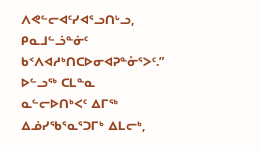ᐱᕙᓪᓕᐊᑦᓯᐊᕐᓗᑎᒡᓗ, ᑭᓇᒧᓪᓘᓐᓃᑦ ᑲᑉᐱᐊᓱᒃᑎᑕᐅᓂᐊᕈᓐᓁᕐᐳᑦ.”
ᐅᓪᓗᖅ ᑕᒪᓐᓇ ᓇᓪᓕᐅᑎᒃᐸᑦ ᐃᒥᖅ ᐃᓅᓯᖃᕐᓇᕐᑐᒥᒃ ᐃᒪᓕᒃ,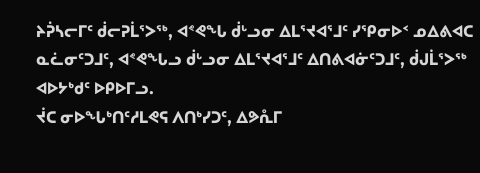ᔨᕉᓴᓕᒥᑦ ᑰᓕᕈᒫᕐᐳᖅ, ᐊᕝᕙᖓ ᑰᒡᓗᓂ ᐃᒪᕐᔪᐊᕐᒧᑦ ᓯᕿᓂᐅᑉ ᓄᐃᕕᐊᑕ ᓇᓛᓂᑦᑐᒧᑦ, ᐊᕝᕙᖓᓗ ᑰᒡᓗᓂ ᐃᒪᕐᔪᐊᕐᒧᑦ ᐃᑎᕕᐊᓃᑦᑐᒧᑦ, ᑰᒍᒫᕐᐳᖅ ᐊᐅᔭᒃᑯᑦ ᐅᑭᐅᒥᓗ.
ᔫᑕ ᓂᐅᖓᒃᑎᑦᓱᒪᕙᕋ ᐱᑎᒃᓯᑐᑦ, ᐃᕗᕅᒥ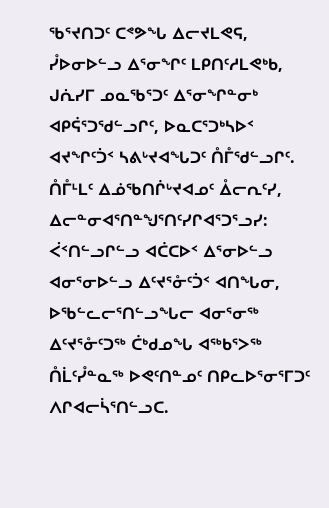ᖃᕐᔪᑎᑐᑦ ᑕᕝᕗᖓ ᐃᓕᔪᒪᕙᕋ, ᓮᐅᓂᐅᓪᓗ ᐃᕐᓂᖏᑦ ᒪᑭᑎᑦᓱᒪᕙᒃᑲ, ᒍᕇᓯᒥ ᓄᓇᖃᕐᑐᑦ ᐃᕐᓂᖏᓐᓂᒃ ᐊᑭᕌᕐᑐᖁᓪᓗᒋᑦ, ᐅᓇᑕᕐᑐᒃᓴᐅᑉ ᐊᔪᖏᑦᑑᑉ ᓴᕕᒡᔪᐊᖓᑐᑦ ᑍᒤᖁᓪᓗᒋᑦ.
ᑍᒤᒻᒪᑦ ᐃᓅᖃᑎᒌᒡᔪᐊᓄᑦ ᐂᓕᕆᑦᓯ, ᐃᓕᓐᓂᐊᕐᑎᓐᖑᕐᑎᑦᓯᒋᐊᕐᑐᕐᓗᓯ: ᐹᑉᑎᓪᓗᒋᓪᓗ ᐊᑖᑕᐅᑉ ᐃᕐᓂᐅᓪᓗ ᐊᓂᕐᓂᐅᓪᓗ ᐃᑦᔪᕐᓁᑦᑑᑉ ᐊᑎᖓᓂ,
ᐅᖃᓪᓚᓕᕐᑎᓪᓗᖓᓕ ᐊᓂᕐᓂᖅ ᐃᑦᔪᕐᓁᑦᑐᖅ ᑖᒃᑯᓄᖓ ᐊᖅᑲᕐᐳᖅ ᑍᒫᑦᓮᓐᓇᖅ ᐅᕙᑦᑎᓐᓄᑦ ᑎᑭᓚᐅᕐᓂᕐᒥᑐᑦ ᐱᒋᐊᓕᓵᕐᑎᓪᓗᑕ.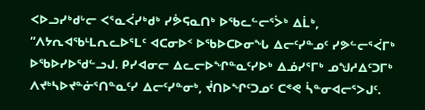ᐸᐅᓗᓯᒃᑯᒡᓕ ᐸᕐᓇᐹᓯᒃᑯᒃ ᓯᕘᕋᓇᑎᒃ ᐅᖃᓚᓪᓕᕐᐴᒃ ᐃᒫᒃ, “ᐱᔭᕆᐊᖃᒻᒪᕆᓚᐅᕐᒪᑦ ᐊᑕᓂᐅᑉ ᐅᖃᐅᑕᐅᓂᖓ ᐃᓕᑦᓯᓐᓄᑦ ᓯᕗᓪᓕᕐᐹᒥᒃ ᐅᖃᐅᓯᐅᖁᓪᓗᒍ. ᑭᓯᐊᓂᓕ ᐃᓚᓕᐅᖏᓐᓇᑦᓯᐅᒃ ᐃᓅᓯᕐᒥᒃ ᓄᖑᓱᐃᑦᑐᒥᒃ ᐱᔪᒃᓴᐅᔪᓐᓃᕐᑎᓐᓇᑦᓯ ᐃᓕᑦᓯᓐᓂᒃ, ᔫᑎᐅᖏᑦᑐᓄᑦ ᑕᕝᕙ ᓵᓐᓂᐊᓕᕐᐳᒍᑦ.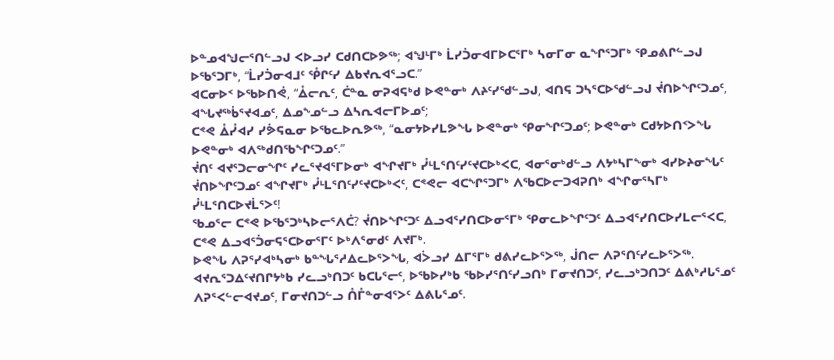ᐅᓐᓄᐊᖑᓕᕐᑎᓪᓗᒍ ᐸᐅᓗᓯ ᑕᑯᑎᑕᐅᕗᖅ; ᐊᖑᒻᒥᒃ ᒫᓯᑑᓂᐊᒥᐅᑕᕐᒥᒃ ᓴᓂᒥᓂ ᓇᖏᕐᑐᒥᒃ ᕿᓄᕕᒋᓪᓗᒍ ᐅᖃᕐᑐᒥᒃ, “ᒫᓯᑑᓂᐊᒧᑦ ᕾᒋᑦᓯ ᐃᑲᔪᕆᐊᕐᓗᑕ.”
ᐊᑕᓂᐅᑉ ᐅᖃᐅᑎᕚ, “ᐂᓕᕆᑦ, ᑖᓐᓇ ᓂᕈᐊᕋᒃᑯ ᐅᕙᓐᓂᒃ ᐱᔨᑦᓯᖁᓪᓗᒍ, ᐊᑎᕋ ᑐᓴᕐᑕᐅᖁᓪᓗᒍ ᔫᑎᐅᖏᑦᑐᓄᑦ, ᐊᖓᔪᖅᑳᕐᔪᐊᓄᑦ, ᐃᓄᖕᓄᓪᓗ ᐃᓴᕆᐊᓕᒥᐅᓄᑦ;
ᑕᕝᕙ ᐂᓮᐊᓯ ᓯᕘᕋᓇᓂ ᐅᖃᓚᐅᕆᕗᖅ, “ᓇᓂᔭᐅᓯᒪᕗᖓ ᐅᕙᓐᓂᒃ ᕿᓂᖏᑦᑐᓄᑦ; ᐅᕙᓐᓂᒃ ᑕᑯᔭᐅᑎᑉᐳᖓ ᐅᕙᓐᓂᒃ ᐊᐱᖅᑯᑎᖃᖏᑦᑐᓄᑦ.”
ᔫᑎᑦ ᐊᔪᕐᑐᓕᓂᖏᑦ ᓯᓚᕐᔪᐊᕐᒥᐅᓂᒃ ᐊᖏᔪᒥᒃ ᓮᒻᒪᕐᑎᑦᓯᑦᔪᑕᐅᒃᐸᑕ, ᐊᓂᕐᓂᒃᑯᓪᓗ ᐱᔭᒃᓴᒥᖕᓂᒃ ᐊᓯᐅᔨᓂᖓᑦ ᔫᑎᐅᖏᑦᑐᓄᑦ ᐊᖏᔪᒥᒃ ᓮᒻᒪᕐᑎᑦᓯᑦᔪᑕᐅᒃᐸᑦ, ᑕᕝᕙᓕ ᐊᑕᖏᕐᑐᒥᒃ ᐱᖃᑕᐅᓕᑐᐊᕈᑎᒃ ᐊᖏᓂᕐᓴᒥᒃ ᓮᒻᒪᕐᑎᑕᐅᔪᒫᕐᐳᑦ!
ᖃᓄᕐᓕ ᑕᕝᕙ ᐅᖃᕐᑐᒃᓴᐅᓕᕐᐱᑖ? ᔫᑎᐅᖏᑦᑐᑦ ᐃᓗᐊᕐᓯᑎᑕᐅᓂᕐᒥᒃ ᕿᓂᓚᐅᖏᑦᑐᑦ ᐃᓗᐊᕐᓯᑎᑕᐅᓯᒪᓕᕐᐸᑕ, ᑕᕝᕙ ᐃᓗᐊᕐᑑᓂᕋᕐᑕᐅᓂᕐᒥᑦ ᐅᒃᐱᕐᓂᑯᑦ ᐱᔪᒥᒃ.
ᐅᕙᖓ ᐱᕈᕐᓯᐊᒃᓴᓂᒃ ᑲᓐᖓᕐᓱᐃᓚᐅᕐᐳᖓ, ᐊᐴᓗᓯ ᐃᒥᕐᒥᒃ ᑯᕕᓯᓚᐅᕐᐳᖅ, ᒎᑎᓕ ᐱᕈᕐᑎᑦᓯᓚᐅᕐᐳᖅ.
ᐊᔪᕆᕐᑐᐃᑦᔪᑎᒋᔭᒃᑲ ᓯᓚᓗᒃᑎᑐᑦ ᑲᑕᒐᕐᓕᑦ, ᐅᖃᐅᓯᒃᑲ ᖃᐅᓯᕐᑎᑦᓯᓗᑎᒃ ᒥᓂᔪᑎᑐᑦ, ᓯᓚᓗᒃᑐᑎᑐᑦ ᐃᕕᒃᓱᒐᕐᓄᑦ ᐱᕈᕐᐸᓪᓕᐊᔪᓄᑦ, ᒥᓂᔪᑎᑐᓪᓗ ᑍᒤᓐᓂᐊᕐᐳᑦ ᐃᕕᒐᕐᓄᑦ.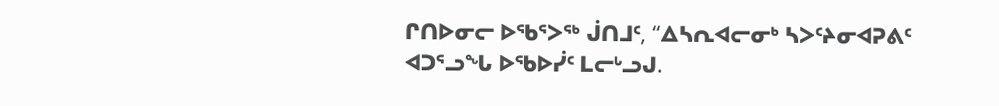ᒋᑎᐅᓂᓕ ᐅᖃᕐᐳᖅ ᒎᑎᒧᑦ, “ᐃᓴᕆᐊᓕᓂᒃ ᓴᐳᑦᔨᓂᐊᕈᕕᑦ ᐊᑐᕐᓗᖓ ᐅᖃᐅᓰᑦ ᒪᓕᒡᓗᒍ.